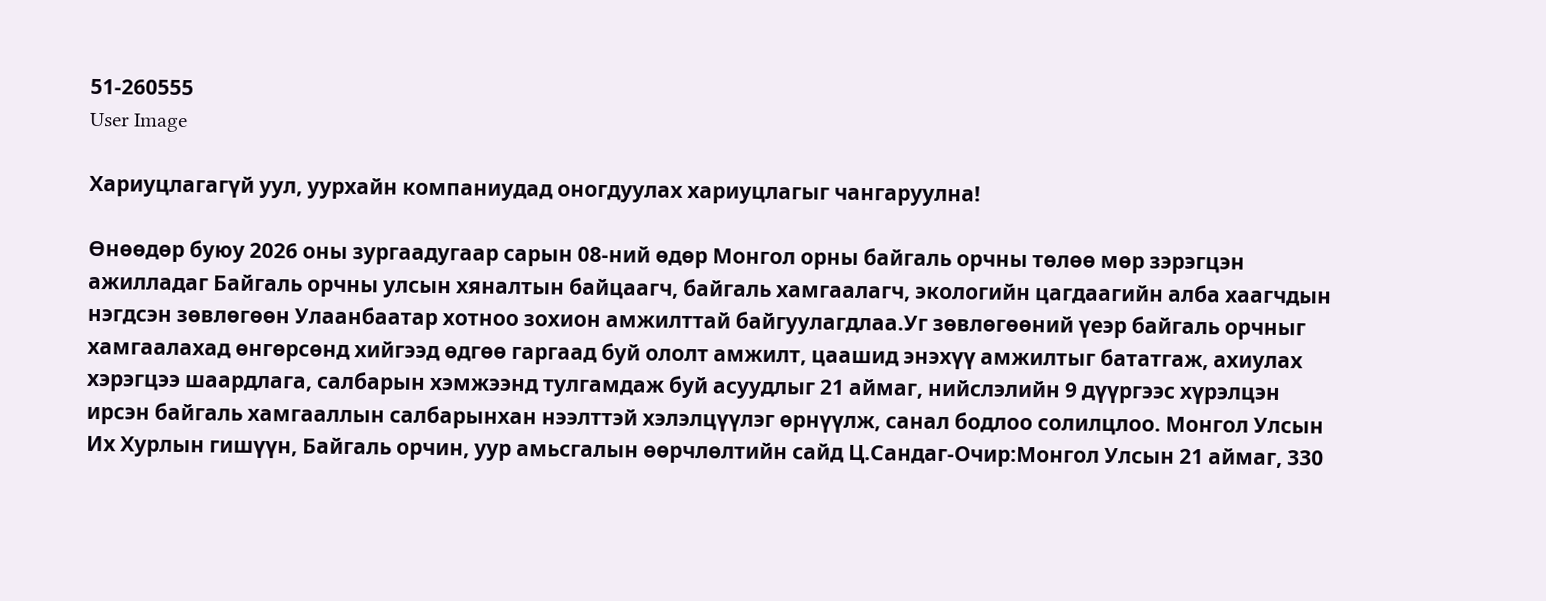51-260555
User Image

Хариуцлагагүй уул, уурхайн компаниудад оногдуулах хариуцлагыг чангаруулна!

Өнөөдөр буюу 2026 оны зургаадугаар сарын 08-ний өдөр Монгол орны байгаль орчны төлөө мөр зэрэгцэн ажилладаг Байгаль орчны улсын хяналтын байцаагч, байгаль хамгаалагч, экологийн цагдаагийн алба хаагчдын нэгдсэн зөвлөгөөн Улаанбаатар хотноо зохион амжилттай байгуулагдлаа.Уг зөвлөгөөний үеэр байгаль орчныг хамгаалахад өнгөрсөнд хийгээд өдгөө гаргаад буй ололт амжилт, цаашид энэхүү амжилтыг бататгаж, ахиулах хэрэгцээ шаардлага, салбарын хэмжээнд тулгамдаж буй асуудлыг 21 аймаг, нийслэлийн 9 дүүргээс хүрэлцэн ирсэн байгаль хамгааллын салбарынхан нээлттэй хэлэлцүүлэг өрнүүлж, санал бодлоо солилцлоо. Монгол Улсын Их Хурлын гишүүн, Байгаль орчин, уур амьсгалын өөрчлөлтийн сайд Ц.Сандаг-Очир:Монгол Улсын 21 аймаг, 330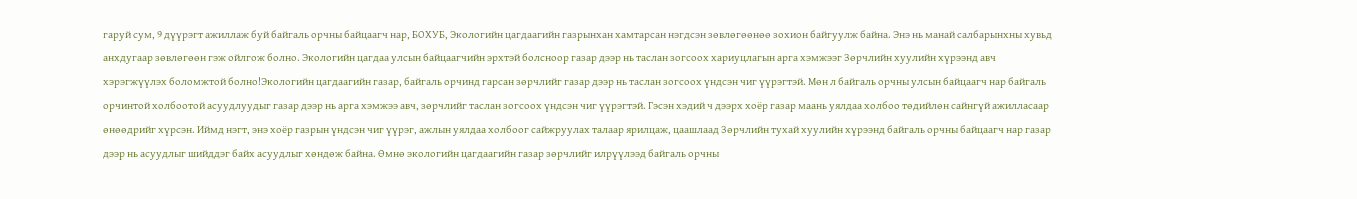гаруй сум, 9 дүүрэгт ажиллаж буй байгаль орчны байцаагч нар, БОХУБ, Экологийн цагдаагийн газрынхан хамтарсан нэгдсэн зөвлөгөөнөө зохион байгуулж байна. Энэ нь манай салбарынхны хувьд анхдугаар зөвлөгөөн гэж ойлгож болно. Экологийн цагдаа улсын байцаагчийн эрхтэй болсноор газар дээр нь таслан зогсоох хариуцлагын арга хэмжээг Зөрчлийн хуулийн хүрээнд авч хэрэгжүүлэх боломжтой болно!Экологийн цагдаагийн газар, байгаль орчинд гарсан зөрчлийг газар дээр нь таслан зогсоох үндсэн чиг үүрэгтэй. Мөн л байгаль орчны улсын байцаагч нар байгаль орчинтой холбоотой асуудлуудыг газар дээр нь арга хэмжээ авч, зөрчлийг таслан зогсоох үндсэн чиг үүрэгтэй. Гэсэн хэдий ч дээрх хоёр газар маань уялдаа холбоо төдийлөн сайнгүй ажилласаар өнөөдрийг хүрсэн. Иймд нэгт, энэ хоёр газрын үндсэн чиг үүрэг, ажлын уялдаа холбоог сайжруулах талаар ярилцаж, цаашлаад Зөрчлийн тухай хуулийн хүрээнд байгаль орчны байцаагч нар газар дээр нь асуудлыг шийддэг байх асуудлыг хөндөж байна. Өмнө экологийн цагдаагийн газар зөрчлийг илрүүлээд байгаль орчны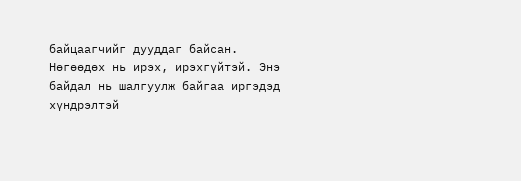байцаагчийг дууддаг байсан. Нөгөөдөх нь ирэх, ирэхгүйтэй. Энэ байдал нь шалгуулж байгаа иргэдэд хүндрэлтэй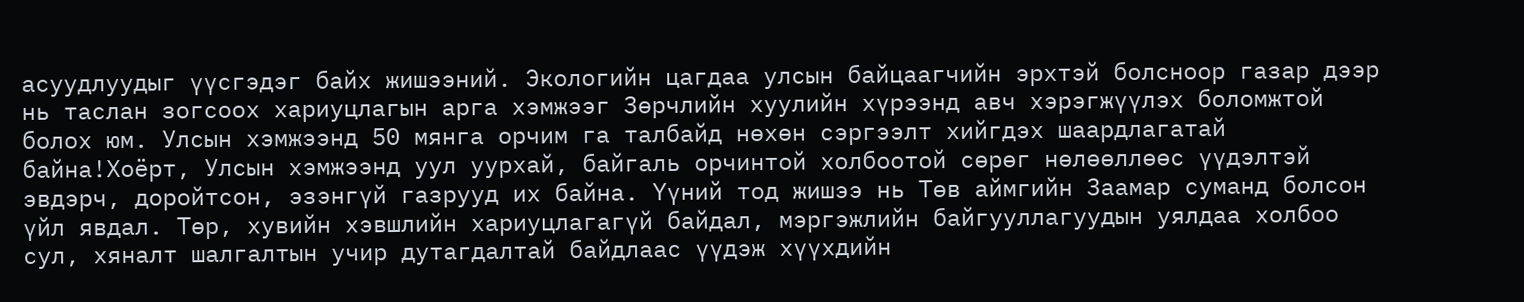асуудлуудыг үүсгэдэг байх жишээний. Экологийн цагдаа улсын байцаагчийн эрхтэй болсноор газар дээр нь таслан зогсоох хариуцлагын арга хэмжээг Зөрчлийн хуулийн хүрээнд авч хэрэгжүүлэх боломжтой болох юм. Улсын хэмжээнд 50 мянга орчим га талбайд нөхөн сэргээлт хийгдэх шаардлагатай байна!Хоёрт, Улсын хэмжээнд уул уурхай, байгаль орчинтой холбоотой сөрөг нөлөөллөөс үүдэлтэй эвдэрч, доройтсон, эзэнгүй газрууд их байна. Үүний тод жишээ нь Төв аймгийн Заамар суманд болсон үйл явдал. Төр, хувийн хэвшлийн хариуцлагагүй байдал, мэргэжлийн байгууллагуудын уялдаа холбоо сул, хяналт шалгалтын учир дутагдалтай байдлаас үүдэж хүүхдийн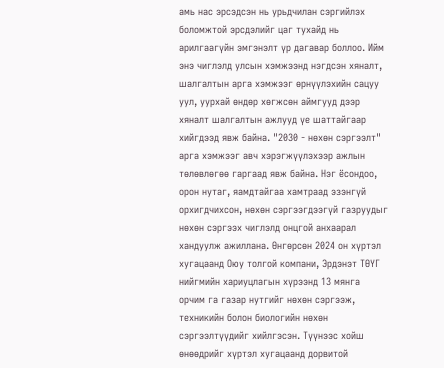амь нас эрсэдсэн нь урьдчилан сэргийлэх боломжтой эрсдэлийг цаг тухайд нь арилгаагүйн эмгэнэлт үр дагавар боллоо. Ийм энэ чиглэлд улсын хэмжээнд нэгдсэн хяналт, шалгалтын арга хэмжээг өрнүүлэхийн сацуу уул, уурхай өндөр хөгжсөн аймгууд дээр хяналт шалгалтын ажлууд үе шаттайгаар хийгдээд явж байна. "2030 - нөхөн сэргээлт" арга хэмжээг авч хэрэгжүүлэхээр ажлын төлөвлөгөө гаргаад явж байна. Нэг ёсондоо, орон нутаг, яамдтайгаа хамтраад эзэнгүй орхигдчихсон, нөхөн сэргээгдээгүй газруудыг нөхөн сэргээх чиглэлд онцгой анхаарал хандуулж ажиллана. Өнгөрсөн 2024 он хүртэл хугацаанд Оюу толгой компани, Эрдэнэт ТӨҮГ нийгмийн хариуцлагын хүрээнд 13 мянга орчим га газар нутгийг нөхөн сэргээж, техникийн болон биологийн нөхөн сэргээлтүүдийг хийлгэсэн. Түүнээс хойш өнөөдрийг хүртэл хугацаанд дорвитой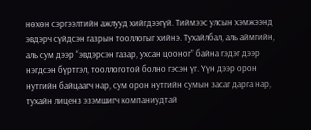нөхөн сэргээлтийн ажлууд хийгдээгүй. Тиймээс улсын хэмжээнд эвдэрч сүйдсэн газрын тооллогыг хийнэ. Тухайлбал, аль аймгийн, аль сум дээр “эвдэрсэн газар, ухсан цооног” байна гэдэг дээр нэгдсэн бүртгэл, тооллоготой болно гэсэн үг. Үүн дээр орон нутгийн байцаагч нар, сум орон нутгийн сумын засаг дарга нар, тухайн лиценз эзэмшигч компаниудтай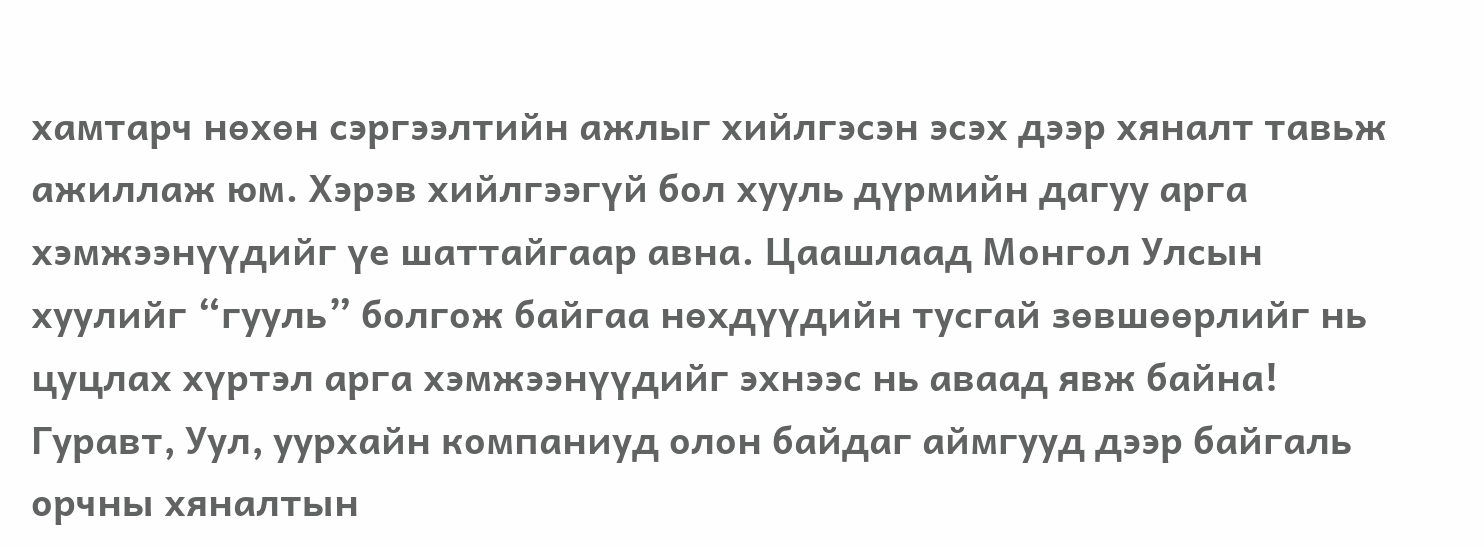хамтарч нөхөн сэргээлтийн ажлыг хийлгэсэн эсэх дээр хяналт тавьж ажиллаж юм. Хэрэв хийлгээгүй бол хууль дүрмийн дагуу арга хэмжээнүүдийг үе шаттайгаар авна. Цаашлаад Монгол Улсын хуулийг “гууль” болгож байгаа нөхдүүдийн тусгай зөвшөөрлийг нь цуцлах хүртэл арга хэмжээнүүдийг эхнээс нь аваад явж байна! Гуравт, Уул, уурхайн компаниуд олон байдаг аймгууд дээр байгаль орчны хяналтын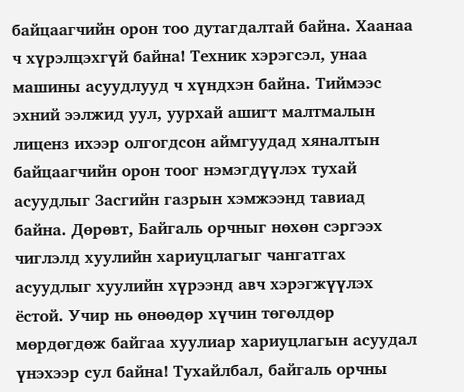байцаагчийн орон тоо дутагдалтай байна. Хаанаа ч хүрэлцэхгүй байна! Техник хэрэгсэл, унаа машины асуудлууд ч хүндхэн байна. Тиймээс эхний ээлжид уул, уурхай ашигт малтмалын лиценз ихээр олгогдсон аймгуудад хяналтын байцаагчийн орон тоог нэмэгдүүлэх тухай асуудлыг Засгийн газрын хэмжээнд тавиад байна. Дөрөвт, Байгаль орчныг нөхөн сэргээх чиглэлд хуулийн хариуцлагыг чангатгах асуудлыг хуулийн хүрээнд авч хэрэгжүүлэх ёстой. Учир нь өнөөдөр хүчин төгөлдөр мөрдөгдөж байгаа хуулиар хариуцлагын асуудал үнэхээр сул байна! Тухайлбал, байгаль орчны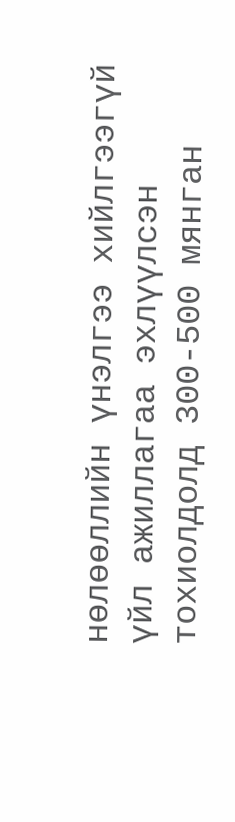нөлөөллийн үнэлгээ хийлгээгүй үйл ажиллагаа эхлүүлсэн тохиолдолд 300-500 мянган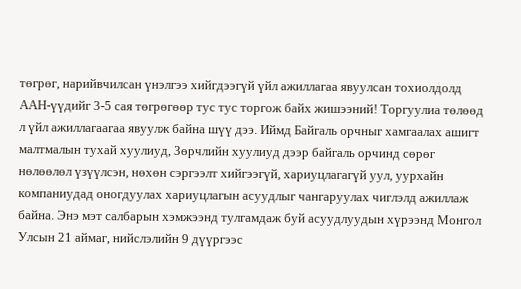төгрөг, нарийвчилсан үнэлгээ хийгдээгүй үйл ажиллагаа явуулсан тохиолдолд ААН-үүдийг 3-5 сая төгрөгөөр тус тус торгож байх жишээний! Торгуулиа төлөөд л үйл ажиллагаагаа явуулж байна шүү дээ. Иймд Байгаль орчныг хамгаалах ашигт малтмалын тухай хуулиуд, Зөрчлийн хуулиуд дээр байгаль орчинд сөрөг нөлөөлөл үзүүлсэн, нөхөн сэргээлт хийгээгүй, хариуцлагагүй уул, уурхайн компаниудад оногдуулах хариуцлагын асуудлыг чангаруулах чиглэлд ажиллаж байна. Энэ мэт салбарын хэмжээнд тулгамдаж буй асуудлуудын хүрээнд Монгол Улсын 21 аймаг, нийслэлийн 9 дүүргээс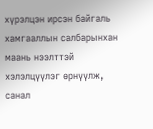хүрэлцэн ирсэн байгаль хамгааллын салбарынхан маань нээлттэй хэлэлцүүлэг өрнүүлж, санал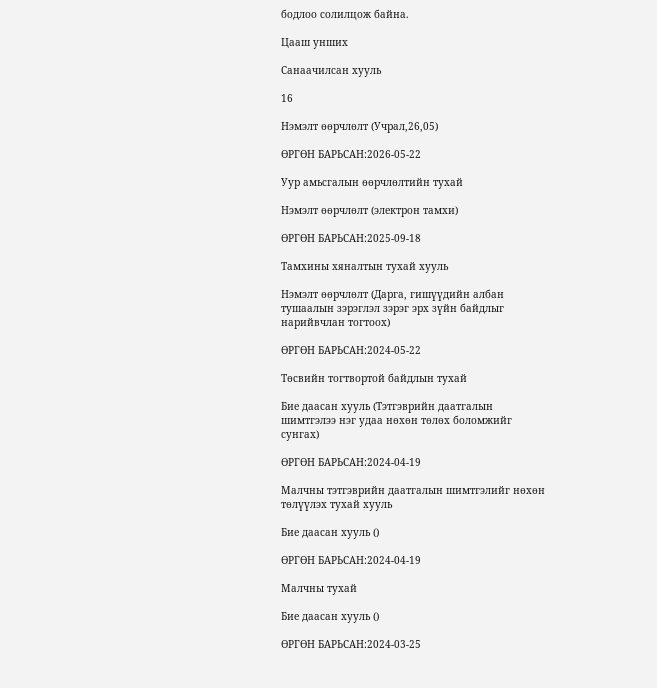бодлоо солилцож байна.

Цааш унших

Санаачилсан хууль

16

Нэмэлт өөрчлөлт (Учрал,26,05)

ӨРГӨН БАРЬСАН:2026-05-22

Уур амьсгалын өөрчлөлтийн тухай

Нэмэлт өөрчлөлт (электрон тамхи)

ӨРГӨН БАРЬСАН:2025-09-18

Тамхины хяналтын тухай хууль

Нэмэлт өөрчлөлт (Дарга, гишүүдийн албан тушаалын зэрэглэл зэрэг эрх зүйн байдлыг нарийвчлан тогтоох)

ӨРГӨН БАРЬСАН:2024-05-22

Төсвийн тогтвортой байдлын тухай

Бие даасан хууль (Тэтгэврийн даатгалын шимтгэлээ нэг удаа нөхөн төлөх боломжийг сунгах)

ӨРГӨН БАРЬСАН:2024-04-19

Малчны тэтгэврийн даатгалын шимтгэлийг нөхөн төлүүлэх тухай хууль

Бие даасан хууль ()

ӨРГӨН БАРЬСАН:2024-04-19

Малчны тухай

Бие даасан хууль ()

ӨРГӨН БАРЬСАН:2024-03-25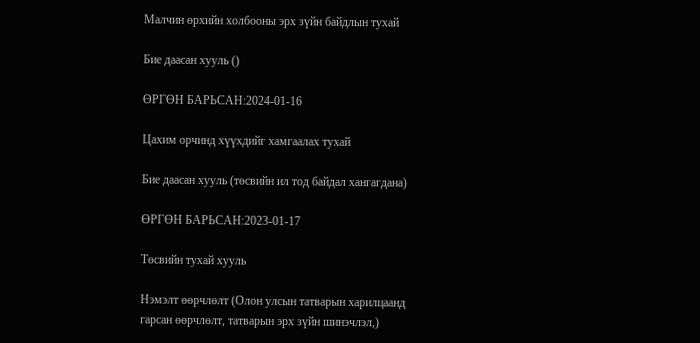Малчин өрхийн холбооны эрх зүйн байдлын тухай

Бие даасан хууль ()

ӨРГӨН БАРЬСАН:2024-01-16

Цахим орчинд хүүхдийг хамгаалах тухай

Бие даасан хууль (төсвийн ил тод байдал хангагдана)

ӨРГӨН БАРЬСАН:2023-01-17

Төсвийн тухай хууль

Нэмэлт өөрчлөлт (Олон улсын татварын харилцаанд гарсан өөрчлөлт, татварын эрх зүйн шинэчлэл,)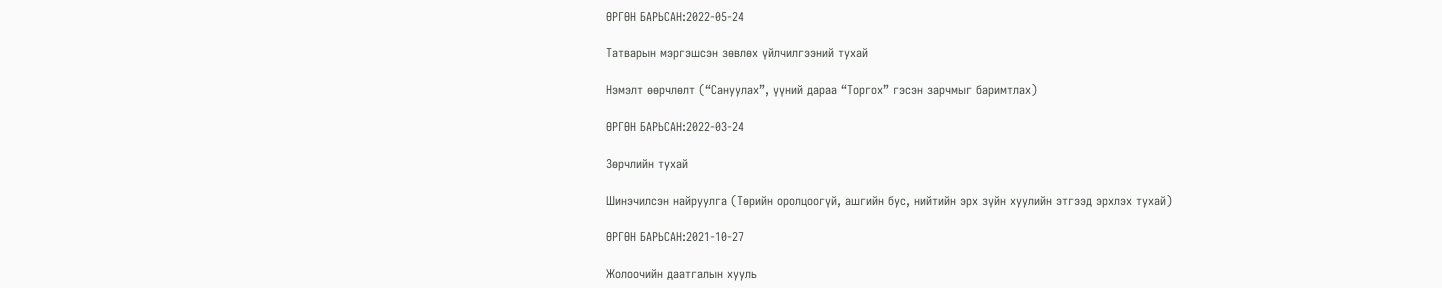ӨРГӨН БАРЬСАН:2022-05-24

Татварын мэргэшсэн зөвлөх үйлчилгээний тухай

Нэмэлт өөрчлөлт (“Сануулах”, үүний дараа “Торгох” гэсэн зарчмыг баримтлах)

ӨРГӨН БАРЬСАН:2022-03-24

Зөрчлийн тухай

Шинэчилсэн найруулга (Төрийн оролцоогүй, ашгийн бус, нийтийн эрх зүйн хуулийн этгээд эрхлэх тухай)

ӨРГӨН БАРЬСАН:2021-10-27

Жолоочийн даатгалын хууль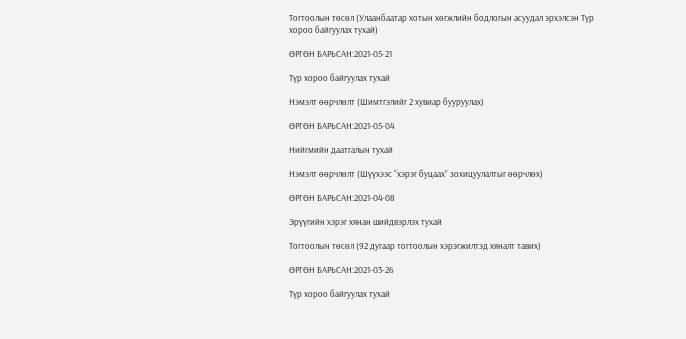Тогтоолын төсөл (Улаанбаатар хотын хөгжлийн бодлогын асуудал эрхэлсэн Түр хороо байгуулах тухай)

ӨРГӨН БАРЬСАН:2021-05-21

Түр хороо байгуулах тухай

Нэмэлт өөрчлөлт (Шимтгэлийг 2 хувиар бууруулах)

ӨРГӨН БАРЬСАН:2021-05-04

Нийгмийн даатгалын тухай

Нэмэлт өөрчлөлт (Шүүхээс “хэрэг буцаах” зохицуулалтыг өөрчлөх)

ӨРГӨН БАРЬСАН:2021-04-08

Эрүүгийн хэрэг хянан шийдвэрлэх тухай

Тогтоолын төсөл (92 дугаар тогтоолын хэрэгжилтэд хяналт тавих)

ӨРГӨН БАРЬСАН:2021-03-26

Түр хороо байгуулах тухай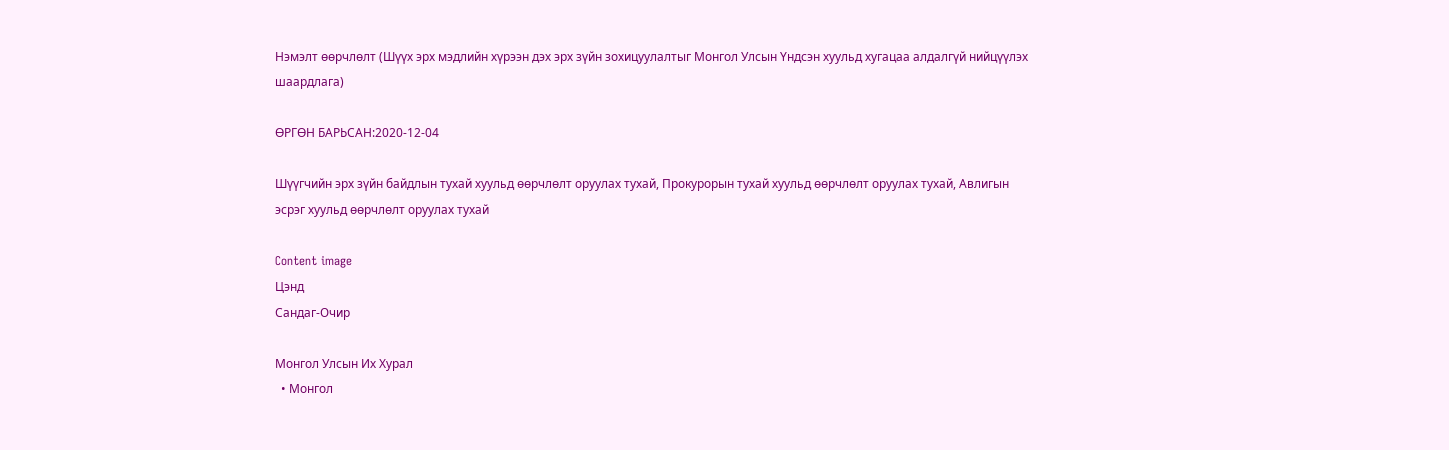Нэмэлт өөрчлөлт (Шүүх эрх мэдлийн хүрээн дэх эрх зүйн зохицуулалтыг Монгол Улсын Үндсэн хуульд хугацаа алдалгүй нийцүүлэх шаардлага)

ӨРГӨН БАРЬСАН:2020-12-04

Шүүгчийн эрх зүйн байдлын тухай хуульд өөрчлөлт оруулах тухай, Прокурорын тухай хуульд өөрчлөлт оруулах тухай, Авлигын эсрэг хуульд өөрчлөлт оруулах тухай

Content image
Цэнд
Сандаг-Очир

Монгол Улсын Их Хурал
  • Монгол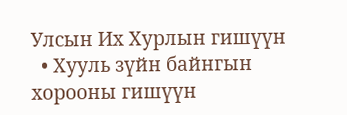Улсын Их Хурлын гишүүн
  • Хууль зүйн байнгын хорооны гишүүн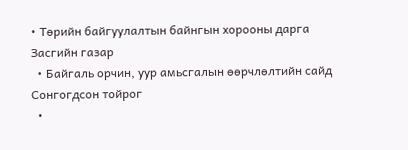• Төрийн байгуулалтын байнгын хорооны дарга
Засгийн газар
  • Байгаль орчин, уур амьсгалын өөрчлөлтийн сайд
Сонгогдсон тойрог
  •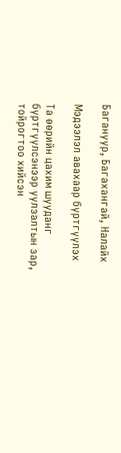Багануур, Багахангай, Налайх

Мэдээлэл авахаар бүртгүүлэх

Та өөрийн цахим шууданг бүртгүүлсэнээр уулзалтын зар, тойрогтоо хийсэн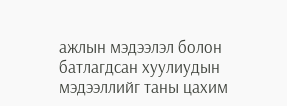ажлын мэдээлэл болон батлагдсан хуулиудын мэдээллийг таны цахим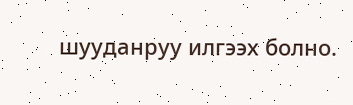шууданруу илгээх болно.